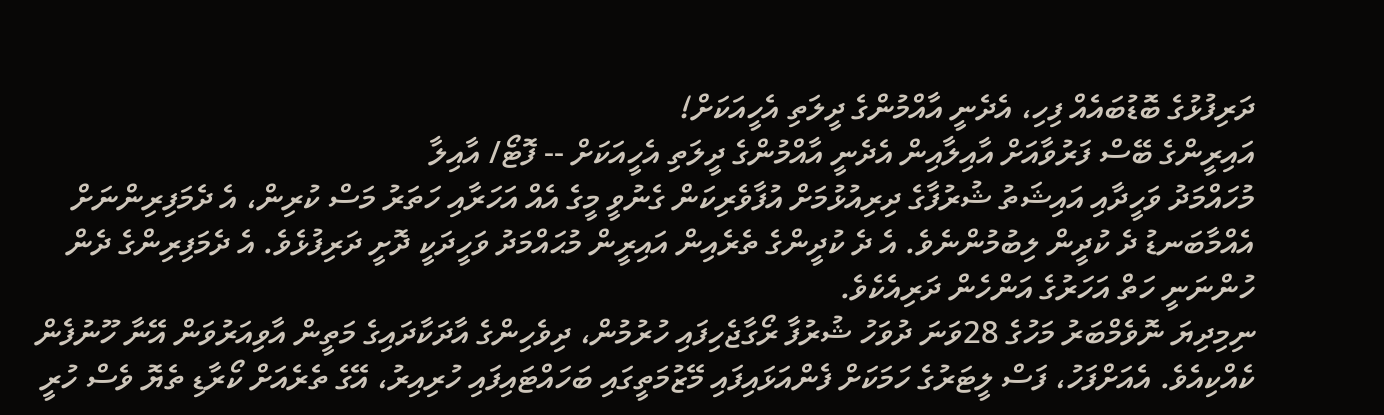ދަރިފުޅުގެ ބޮޑުބައެއް ފިހި، އެދެނީ އާއްމުންގެ ދީލަތި އެހީއަކަށް!
އައިރީންގެ ބޭސް ފަރުވާއަށް އާއިލާއިން އެދެނީ އާއްމުންގެ ދީލަތި އެހީއަކަށް -- ފޮޓޯ/ އާއިލާ
މުހައްމަދު ވަހީދާއި އައިޝަތު ޝުރުފާގެ ދިރިއުޅުމަށް އުފާވެރިކަން ގެނުވީ މީގެ އެއް އަހަރާއި ހަތަރު މަސް ކުރިން، އެ ދެމަފިރިންނަށް އެއްމާބަނޑު ދެ ކުދީން ލިބުމުންނެވެ. އެ ދެ ކުދީންގެ ތެރެއިން އައިރީން މުޙައްމަދު ވަހީދަކީ ދޮށީ ދަރިފުޅެވެ. އެ ދެމަފިރިންގެ ދެން ހުންނަނީ ހަތް އަހަރުގެ އަންހެން ދަރިއެކެވެ.
ނިމިދިޔަ ނޮވެމްބަރު މަހުގެ 28ވަނަ ދުވަހު ޝުރުފާ ރޯގާޖެހިފައި ހުރުމުން، ދިވެހިންގެ އާދަކާދައިގެ މަތީން އާވިއަރުވަން އޭނާ ހޫނުފެން ކެއްކިއެވެ. އެއަށްފަހު، ފަސް ލީޓަރުގެ ހަމަކަށް ފެންއަޅައިފައި މޭޒުމަތީގައި ބަހައްޓައިފައި ހުރިއިރު، އޭގެ ތެރެއަށް ކޯރާޑި ތެޔޮ ވެސް ހުރީ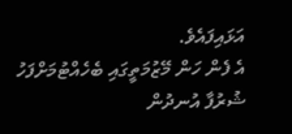އަޅައިފައެވެ.
އެ ފެން ހަން މޭޒުމަތީގައި ބެހެއްޓުމަށްފަހު ޝުރުފާ އުނދުން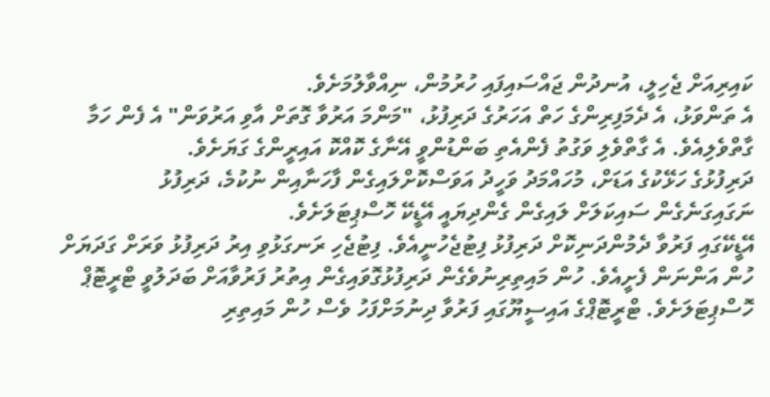ކައިރިއަށް ޖެހިލީ، އުނދުން ޖައްސައިފައި ހުރުމުން، ނިއްވާލުމަށެވެ.
އެ ތަންވަޅު، އެ ދެމަފިރިންގެ ހަތް އަހަރުގެ ދަރިފުޅު، "މަންމަ އަރުވާ ގޮތަށް އާވި އަރުވަން" އެ ފެން ހަމާ ގާތްވެލިއެވެ. އެ ގާތްވެލި ވަގުތު ފެންއެތި ބަންޑުންވީ އޭނާގެ ކޮއްކޮ އައިރީންގެ ގަޔަށެވެ.
ދަރިފުޅުގެ ހަޅޭކުގެ އަޑަށް، މުހައްމަދު ވަހީދު އަވަސްކޮށްލައިގެން ފާހަނާއިން ނުކުމެ، ދަރިފުޅު ނަގައިގަނެގެން ސައިކަލަށް ލައިގެން ގެންދިޔައީ އޭޑީކޭ ހޮސްޕިޓަލަށެވެ.
އޭޑީކޭގައި ފަރުވާ ދެމުންދަނިކޮށް ދަރިފުޅު ފިޓުޖެހުނީއެވެ. ފިޓުޖެހި ރަނގަޅުވި އިރު ދަރިފުޅު ވަރަށް ގަދަޔަށް ހުން އަންނަން ފެށީއެވެ. ހުން މައިތިރިނުވެގެން ދަރިފުޅުގޮވައިގެން އިތުރު ފަރުވާއަށް ބަދަލުވީ ޓްރީޓޮޕް ހޮސްޕިޓަލަށެވެ. ޓްރީޓޮޕްގެ އައިސީޔޫގައި ފަރުވާ ދިނުމަށްފަހު ވެސް ހުން މައިތިރި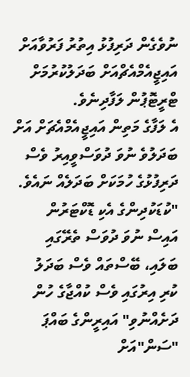ނުވެގެން ދަރިފުޅު އިތުރު ފަރުވާއަށް އައިޖީއެމްއެޗްއަށް ބަދަލުކުރުމަށް ޓްރީޓޮޕުން ލަފާދިނެވެ.
އެ ލަފާގެ މަތިން އައިޖީއެމްއެޗަށް އަށް ބަދަލުވެ ނުވަ ދުވަސްވީއިރު ވެސް ދަރިފުޅުގެ ހުމަކަށް ބަދަލެއް ނައެވެ.
"ކުޑަކުދިންގެ އެކި ޑޮކްޓަރުން އައިސް ނުވަ ދުވަސް ތެރޭގައި ބަލައި، ބޭސްތައް ވެސް ބަދަލު ކުރި އިރުގައި ވެސް ކުއްޖާގެ ހުން ދަށެއްނުވި" އައިރީންގެ ބައްޕަ "ސަން"އަށް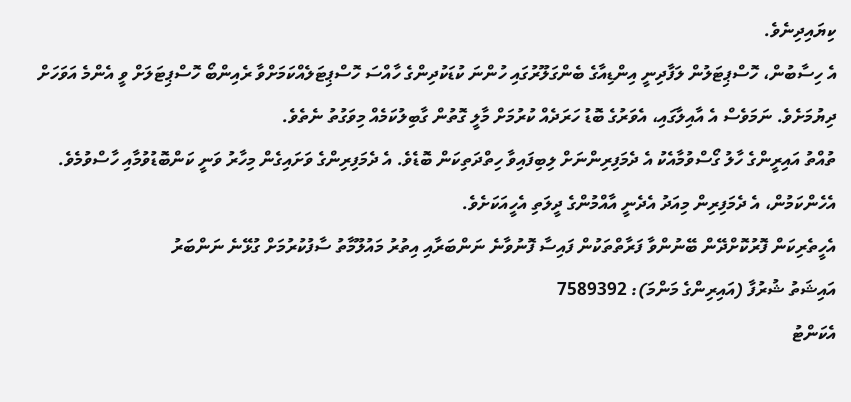ކިޔައިދިނެވެ.
އެ ހިސާބުން، ހޮސްޕިޓަލުން ލަފާދިނީ އިންޑިއާގެ ބެންގަލޫރުގައި ހުންނަ ކުޑަކުދިންގެ ހާއްސަ ހޮސްޕިޓަލެއްކަމަށްވާ ރެއިންބޯ ހޮސްޕިޓަލަށް ވީ އެންމެ އަވަހަށް ދިޔުމަށެވެ. ނަމަވެސް އެ އާއިލާގައި، އެވަރުގެ ބޮޑު ހަރަދެއް ކުރުމަށް މާލީ ގޮތުން ގާބިލުކަމެއް މިވަގުތު ނެތެވެ.
ތުއްތު އައިރީންގެ ހާލު ގޯސްވުމާއެކު އެ ދެމަފިރިންނަށް ލިބިފައިވާ ހިތްދަތިކަން ބޮޑެވެ. އެ ދެމަފިރިންގެ ވަށައިގެން މިހާރު ވަނީ ކަންބޮޑުވުމާއި ހާސްވުމެވެ. އެހެންކަމުން، އެ ދެމަފިރިން މިއަދު އެދެނީ އާއްމުންގެ ދީލަތި އެހީއަކަށެވެ.
އެހީތެރިކަން ފޮރުކޮށްދޭން ބޭނުންވާ ފަރާތްތަކުން ފައިސާ ފޮނުވާނެ ނަންބަރާއި އިތުރު މައުލޫމާތު ސާފުކުރުމަށް ގުޅޭނެ ނަންބަރު
އައިޝަތު ޝުރުފާ (އައިރިންގެ މަންމަ): 7589392
އެކަންޓު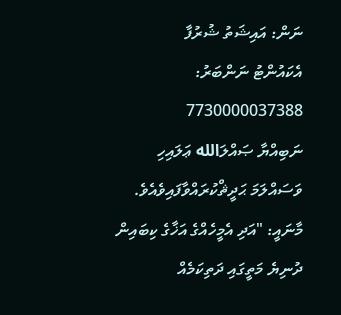ނަން: އައިޝަތު ޝުރުފާ
އެކައުންޓު ނަންބަރު: 7730000037388
ނަބިއްޔާ ޞައްލަالله ޢަލައިހި ވަސައްލަމަ ޙަދީޘްކުރައްވާފައިވެއެވެ.
މާނައީ: "އަދި އެމީހެއްގެ އަޚާގެ ކިބައިން ދުނިޔެ މަތީގައި ދަތިކަމެއް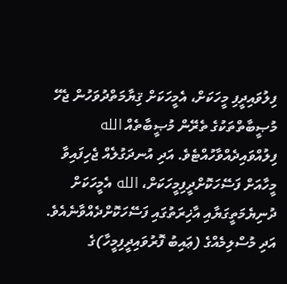ފިލުވައިދީފި މީހަކަށް، އެމީހަކަށް ޤިޔާމަތްދުވަހުން ޖެހޭ މުޞީބާތްތަކުގެ ތެރޭން މުޞީބާތެއް الله ފިލުއްވައިދެއްވާހުއްޓެވެ. އަދި އުނދަގުލެއް ޖެހިފައިވާ މީހާއަށް ފަސޭހަކޮށްދީފިމީހަކަށް، الله އެމީހަކަށް ދުނިޔެމަތީގަޔާއި އާޚިރަތުގައި ފަސޭހަކޮށްދެއްވާނެއެވެ. އަދި މުސްލިމެއްގެ (ޢައިބު ފޮރުވައިދީފިމީހާ)ގެ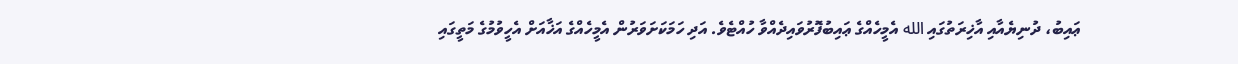ޢައިބު، ދުނިޔެއާއި އާޚިރަތުގައި الله އެމީހެއްގެ ޢައިބުފޮރުވައިދެއްވާ ހުއްޓެވެ. އަދި ހަމަކަށަވަރުން އެމީހެއްގެ އަޚާއަށް އެހީވުމުގެ މަތީގައި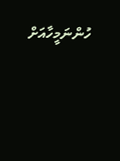ހުންނަމީހާއަށް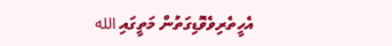އެހީތެރިވެވޮޑިގަތުން މަތީގައި الله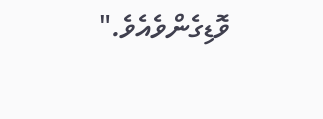ވޮޑިގެންވެއެވެ."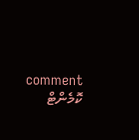comment ކޮމެންޓް